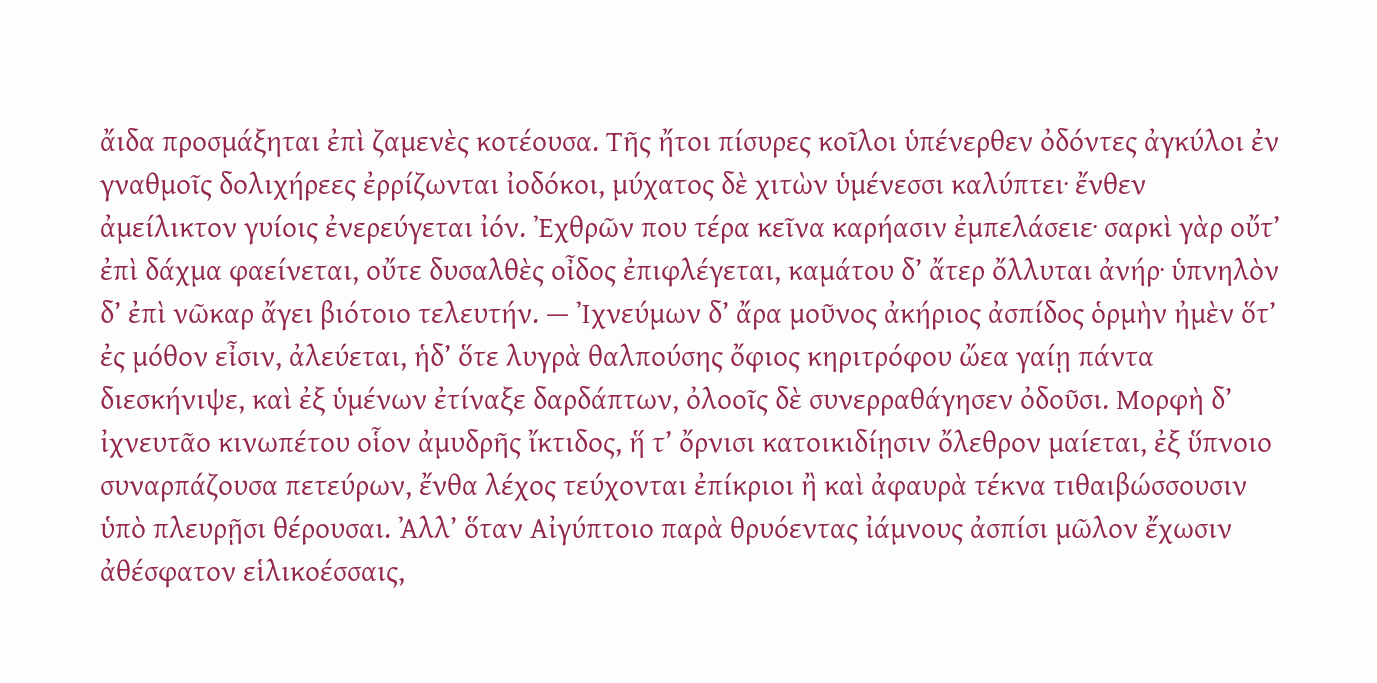ἄιδα προσμάξηται ἐπὶ ζαμενὲς κοτέουσα. Τῆς ἤτοι πίσυρες κοῖλοι ὑπένερθεν ὀδόντες ἀγκύλοι ἐν γναθμοῖς δολιχήρεες ἐρρίζωνται ἰοδόκοι, μύχατος δὲ χιτὼν ὑμένεσσι καλύπτει· ἔνθεν ἀμείλικτον γυίοις ἐνερεύγεται ἰόν. Ἐχθρῶν που τέρα κεῖνα καρήασιν ἐμπελάσειε· σαρκὶ γὰρ οὔτ’ ἐπὶ δάχμα φαείνεται, οὔτε δυσαλθὲς οἶδος ἐπιφλέγεται, καμάτου δ’ ἄτερ ὄλλυται ἀνήρ· ὑπνηλὸν δ’ ἐπὶ νῶκαρ ἄγει βιότοιο τελευτήν. — Ἰχνεύμων δ’ ἄρα μοῦνος ἀκήριος ἀσπίδος ὁρμὴν ἠμὲν ὅτ’ ἐς μόθον εἶσιν, ἀλεύεται, ἡδ’ ὅτε λυγρὰ θαλπούσης ὄφιος κηριτρόφου ὤεα γαίῃ πάντα διεσκήνιψε, καὶ ἐξ ὑμένων ἐτίναξε δαρδάπτων, ὀλοοῖς δὲ συνερραθάγησεν ὀδοῦσι. Μορφὴ δ’ ἰχνευτᾶο κινωπέτου οἷον ἀμυδρῆς ἴκτιδος, ἥ τ’ ὄρνισι κατοικιδίῃσιν ὄλεθρον μαίεται, ἐξ ὕπνοιο συναρπάζουσα πετεύρων, ἔνθα λέχος τεύχονται ἐπίκριοι ἢ καὶ ἀφαυρὰ τέκνα τιθαιβώσσουσιν ὑπὸ πλευρῇσι θέρουσαι. Ἀλλ’ ὅταν Αἰγύπτοιο παρὰ θρυόεντας ἰάμνους ἀσπίσι μῶλον ἔχωσιν ἀθέσφατον εἱλικοέσσαις,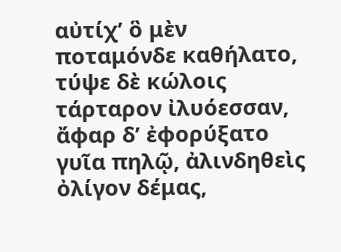αὐτίχ’ ὃ μὲν ποταμόνδε καθήλατο, τύψε δὲ κώλοις τάρταρον ἰλυόεσσαν, ἄφαρ δ’ ἐφορύξατο γυῖα πηλῷ, ἀλινδηθεὶς ὀλίγον δέμας,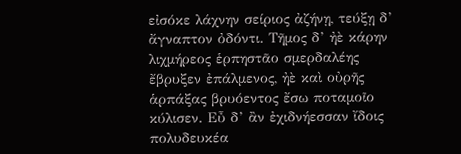εἰσόκε λάχνην σείριος ἀζήνῃ, τεύξῃ δ’ ἄγναπτον ὀδόντι. Τῆμος δ’ ἠὲ κάρην λιχμήρεος ἑρπηστᾶο σμερδαλέης ἔβρυξεν ἐπάλμενος, ἠὲ καὶ οὐρῆς ἁρπάξας βρυόεντος ἔσω ποταμοῖο κύλισεν. Εὖ δ’ ἂν ἐχιδνήεσσαν ἴδοις πολυδευκέα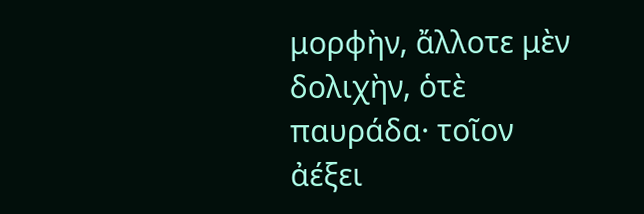μορφὴν, ἄλλοτε μὲν δολιχὴν, ὁτὲ παυράδα· τοῖον ἀέξει